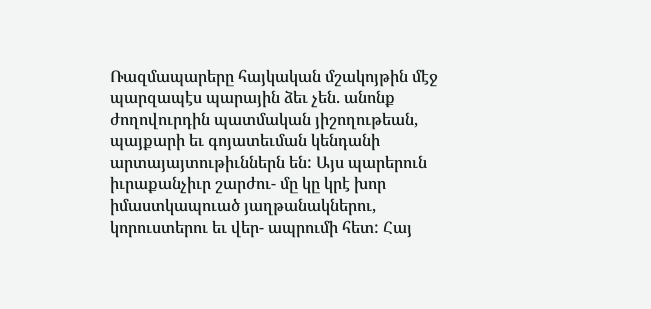Ռազմապարերը հայկական մշակոյթին մէջ պարզապէս պարային ձեւ չեն. անոնք ժողովուրդին պատմական յիշողութեան, պայքարի եւ գոյատեւման կենդանի արտայայտութիւններն են: Այս պարերուն իւրաքանչիւր շարժու- մը կը կրէ խոր իմաստկապուած յաղթանակներու, կորուստերու եւ վեր- ապրումի հետ: Հայ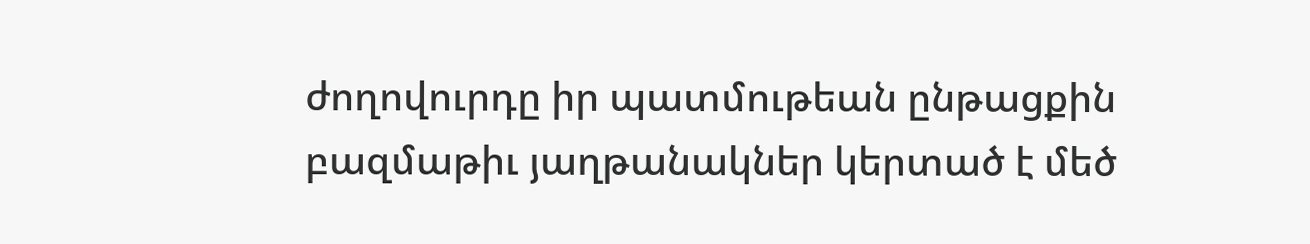ժողովուրդը իր պատմութեան ընթացքին բազմաթիւ յաղթանակներ կերտած է մեծ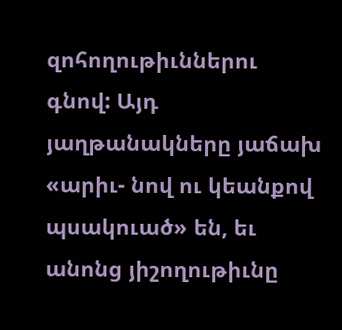զոհողութիւններու գնով: Այդ յաղթանակները յաճախ «արիւ- նով ու կեանքով պսակուած» են, եւ անոնց յիշողութիւնը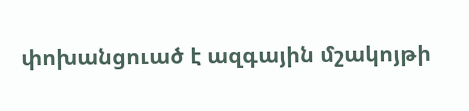փոխանցուած է ազգային մշակոյթի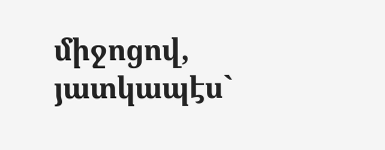միջոցով, յատկապէս`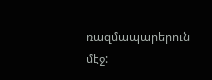ռազմապարերուն մէջ: